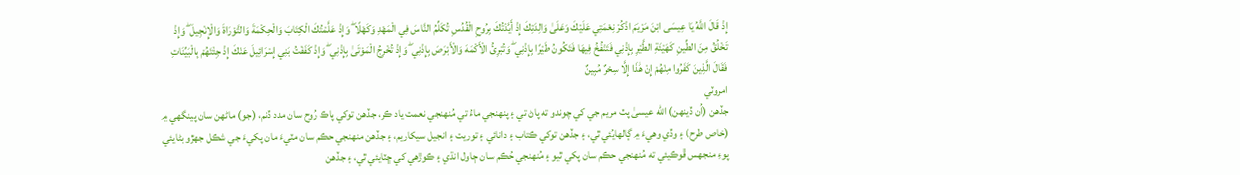إِذْ قَالَ اللَّهُ يَا عِيسَى ابْنَ مَرْيَمَ اذْكُرْ نِعْمَتِي عَلَيْكَ وَعَلَىٰ وَالِدَتِكَ إِذْ أَيَّدْتُكَ بِرُوحِ الْقُدُسِ تُكَلِّمُ النَّاسَ فِي الْمَهْدِ وَكَهْلًا ۖ وَإِذْ عَلَّمْتُكَ الْكِتَابَ وَالْحِكْمَةَ وَالتَّوْرَاةَ وَالْإِنْجِيلَ ۖ وَإِذْ تَخْلُقُ مِنَ الطِّينِ كَهَيْئَةِ الطَّيْرِ بِإِذْنِي فَتَنْفُخُ فِيهَا فَتَكُونُ طَيْرًا بِإِذْنِي ۖ وَتُبْرِئُ الْأَكْمَهَ وَالْأَبْرَصَ بِإِذْنِي ۖ وَإِذْ تُخْرِجُ الْمَوْتَىٰ بِإِذْنِي ۖ وَإِذْ كَفَفْتُ بَنِي إِسْرَائِيلَ عَنْكَ إِذْ جِئْتَهُمْ بِالْبَيِّنَاتِ فَقَالَ الَّذِينَ كَفَرُوا مِنْهُمْ إِنْ هَٰذَا إِلَّا سِحْرٌ مُبِينٌ
امروٽي
جڏھن (اُن ڏينھن) الله عيسىٰ پٽ مريم جي کي چوندو ته پاڻ تي ۽ پنھنجي ماءُ تي مُنھنجي نعمت ياد ڪر، جڏھن توکي پاڪ رُوح سان مدد ڏنم، (جو) ماڻھن سان پينگھي ۾ (خاص طرح) ۽ وڏي وھيءَ ۾ ڳالھايُئي ٿي، ۽ جڏھن توکي ڪتاب ۽ دانائي ۽ توريت ۽ انجيل سيکاريم، ۽ جڏھن منھنجي حڪم سان مٽيءَ مان پکيءَ جي شڪل جھڙو بڻايئي پوءِ منجھس ڦوڪيئي ته مُنھنجي حڪم سان پکي ٿيو ۽ مُنھنجي حُڪم سان ڄاول انڌي ۽ ڪوڙھي کي ڇٽايئي ٿي، ۽ جڏھن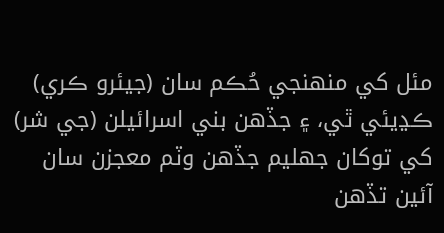مئل کي منھنجي حُڪم سان (جيئرو ڪري) ڪڍيئي ٿي، ۽ جڏھن بني اسرائيلن (جي شر) کي توکان جھليم جڏھن وٽم معجزن سان آئين تڏھن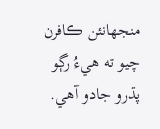منجھانئن ڪافرن چيو ته ھيءُ رڳو پڌرو جادو آھي.